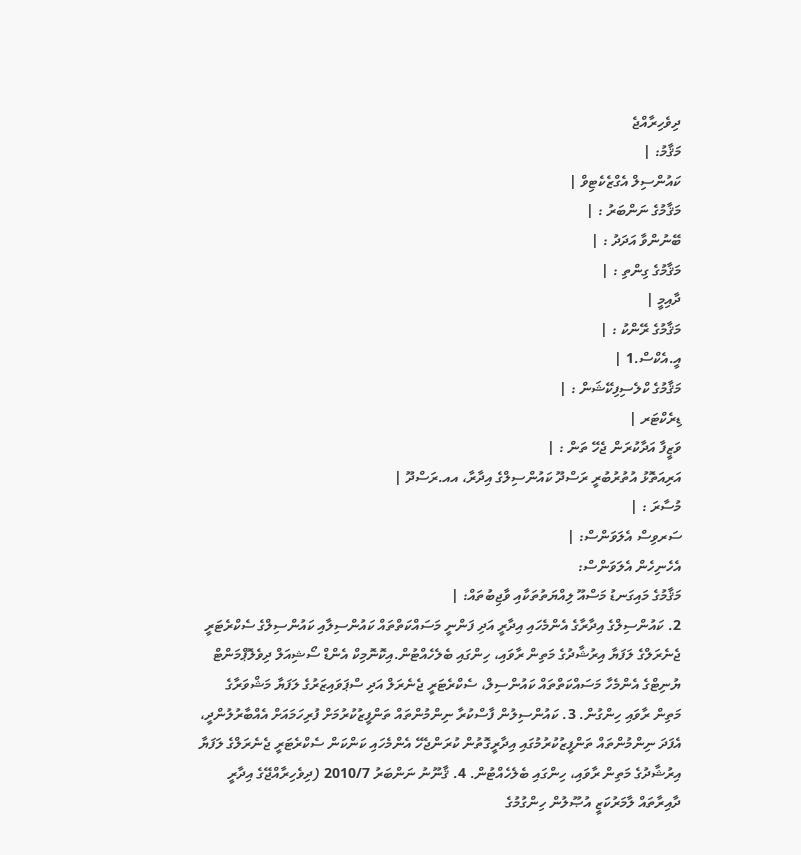ދިވެހިރާއްޖެ
މަޤާމު: |
ކައުންސިލް އެގްޒެކެޓިވް |
މަޤާމުގެ ނަންބަރު : |
ބޭނުންވާ އަދަދު : |
މަޤާމުގެ ގިންތި : |
ދާއިމީ |
މަޤާމުގެ ރޭންކު : |
އީ.އެކްސް.1 |
މަޤާމުގެ ކްލެސިފިކޭޝަން : |
ޑިރެކްޓަރ |
ވަޒީފާ އަދާކުރަން ޖެހޭ ތަން : |
އަރިއަތޮޅު އުތުރުބުރީ ރަސްދޫ ކައުންސިލްގެ އިދާރާ، އއ.ރަސްދޫ |
މުސާރަ : |
ސަރވިސް އެލަވަންސް: |
އެހެނިހެން އެލަވަންސް:
މަޤާމުގެ މައިގަނޑު މަސްއޫ ލިއްޔަތުތަކާއި ވާޖިބުތައް: |
2. ކައުންސިލްގެ އިދާރާގެ އެންމެހައި އިދާރީ އަދި ފަންނީ މަސައްކަތްތައް ކައުންސިލާއި ކައުންސިލްގެ ސެކްރެޓަރީ ޖެނެރަލްގެ ލަފަޔާ އިރުޝާދުގެ މަތިން ރާވައި، ހިންގައި ބެލެހެއްޓުން.އިކޮނޮމިކް އެންޑް ސޯޝިއަލް ދިވެލޮޕްމަންޓް ޔުނިޓްގެ އެންމެހާ މަސައްކަތްތައް ކައުންސިލް، ސެކްރެޓަރީ ޖެނެރަލް އަދި ސްޕަވައިޒަރުގެ ލަފަޔާ މަޝްވަރާގެ މަތިން ރާވައި ހިންގުން. 3. ކައުންސިލުން ފާސްކުރާ ނިންމުންތައް ތަންފީޒުކުރުމަށް ފުރިހަމައަށް އެއްބާރުލުންދީ، އެފަދަ ނިންމުންތައް ތަންފީޒުކުރުމުގައި އިދާރީގޮތުން ކުރަންޖެހޭ އެންމެހައި ކަންކަން ސެކްރެޓަރީ ޖެނެރަލްގެ ލަފަޔާ އިރުޝާދުގެ މަތިން ރާވައި، ހިންގައި ބެލެހެއްޓުން. 4. ޤާނޫނު ނަންބަރު 2010/7 (ދިވެހިރާއްޖޭގެ އިދާރީ ދާއިރާތައް ލާމަރުކަޒީ އުޞޫލުން ހިންގުމުގެ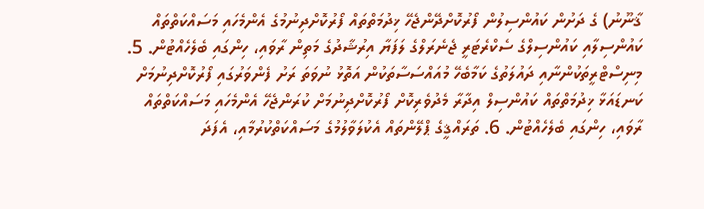ޤާނޫނު) ގެ ދަށުން ކައުންސިލުން ފޯރުކޮށްދޭންޖެހޭ ޚިދުމަތްތައް ފޯރުކޮށްދިނުމުގެ އެންމެހައި މަސައްކަތްތައް ކައުންސިލާއި ކައުންސިލްގެ ސެކްރެޓަރީ ޖެނެރަލްގެ ލަފަޔާ އިރުޝާދުގެ މަތިން ރާވައި، ހިންގައި ބެލެހެއްޓުން. 5. މިނިސްޓްރީތަކުންނާއި ދައުލަތުގެ ކަމާބެހޭ މުއައްސަސާތަކުން އަތޮޅު ނުވަތަ ރަށު ފެންވަރުގައި ފޯރުކޮށްދިނުމަށް ކަނޑައަޅާ ޚިދުމަތްތައް ކައުންސިލް އިދާރާ މެދުވެރިކޮށް ފޯރުކޮށްދިނުމަށް ކުރަންޖެހޭ އެންމެހައި މަސައްކަތްތައް ރާވައި، ހިންގައި ބެލެހެއްޓުން. 6. ތަރައްޤީގެ ޕްލޭންތައް އެކުލަވާލުމުގެ މަސައްކަތްކުރުމާއި، އެފަދަ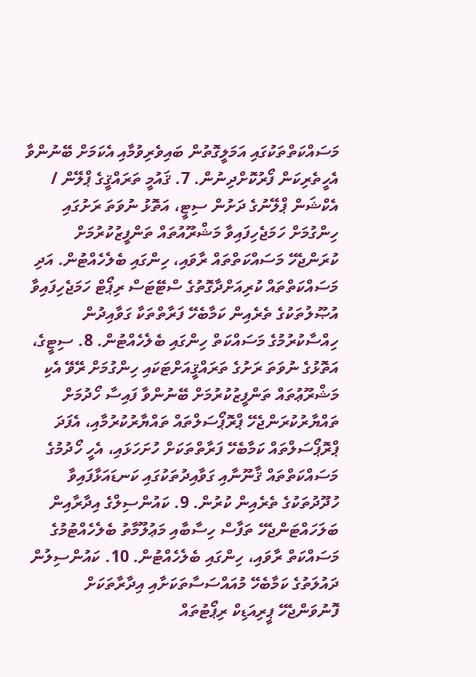މަސައްކަތްތަކުގައި އަމަލީގޮތުން ބައިވެރިވުމާއި އެކަމަށް ބޭނުންވާ އެހީތެރިކަން ފޯރުކޮށްދިނުން. 7. ޤައުމީ ތަރައްޤީގެ ޕްލޭން / އެކްޝަން ޕްލޭނުގެ ދަށުން ސިޓީ، އަތޮޅު ނުވަތަ ރަށުގައި ހިންގުމަށް ހަމަޖެހިފައިވާ މަޝްރޫއުތައް ތަންފީޒުކުރުމަށް ކުރަންޖެހޭ މަސައްކަތްތައް ރާވައި، ހިންގައި ބެލެހެއްޓުން. އަދި މަސައްކަތްތައް ކުރިއަށްދާގޮތުގެ ސްޓޭޓަސް ރިޕޯޓް ހަމަޖެހިފައިވާ އުޞޫލުތަކުގެ ތެރެއިން ކަމާބެހޭ ފަރާތްތަކާ ގަވާއިދުން ހިއްސާކުރުމުގެ މަސައްކަތް ހިންގައި ބެލެހެއްޓުން. 8. ސިޓީގެ، އަތޮޅުގެ ނުވަތަ ރަށުގެ ތަރައްޤީއަށްޓަކައި ހިންގުމަށް ރޭވޭ އެކި މަޝްރޫޢުތައް ތަންފީޒުކުރުމަށް ބޭނުންވާ ފައިސާ ހޯދުމަށް ތައްޔާރުކުރަންޖެހޭ ޕްރޮޕޯސަލްތައް ތައްޔާރުކުރުމާއި، އެފަދަ ޕްރޮޕޯސަލްތައް ކަމާބެހޭ ފަރާތްތަކަށް ހުށަހަޅައި، އެހީ ހޯދުމުގެ މަސައްކަތްތައް ޤާނޫނާއި ގަވާއިދުތަކުގައި ކަނޑައަޅާފައިވާ ހުދޫދުތަކުގެ ތެރެއިން ކުރުން. 9. ކައުންސިލްގެ އިދާރާއިން ބަލަހައްޓަންޖެހޭ ތަފާސް ހިސާބާއި މަޢުލޫމާތު ބެލެހެއްޓުމުގެ މަސައްކަތް ރާވައި، ހިންގައި ބެލެހެއްޓުން. 10. ކައުންސިލުން ދައުލަތުގެ ކަމާބެހޭ މުއައްސަސާތަކަށާއި އިދާރާތަކަށް ފޮނުވަންޖެހޭ ޕީރިއަޑިކް ރިޕޯޓުތައް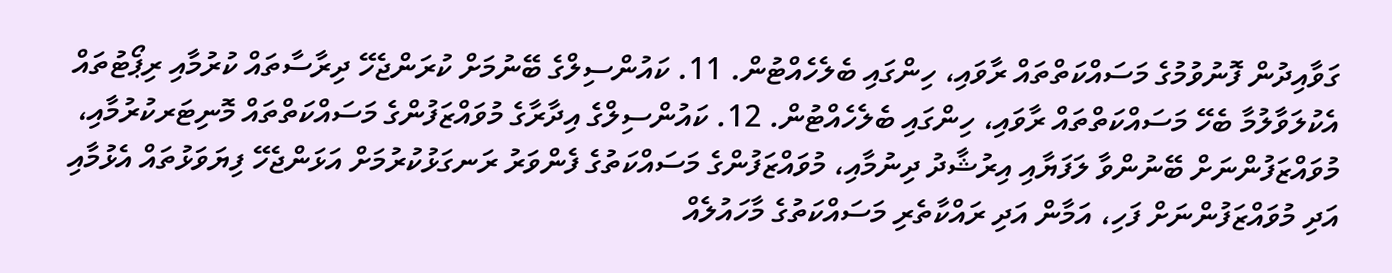ގަވާއިދުން ފޮނުވުމުގެ މަސައްކަތްތައް ރާވައި، ހިންގައި ބެލެހެއްޓުން. 11. ކައުންސިލްގެ ބޭނުމަށް ކުރަންޖެހޭ ދިރާސާތައް ކުރުމާއި ރިޕޯޓުތައް އެކުލަވާލުމާ ބެހޭ މަސައްކަތްތައް ރާވައި، ހިންގައި ބެލެހެއްޓުން. 12. ކައުންސިލްގެ އިދާރާގެ މުވައްޒަފުންގެ މަސައްކަތްތައް މޮނިޓަރކުރުމާއި، މުވައްޒަފުންނަށް ބޭނުންވާ ލަފަޔާއި އިރުޝާދު ދިނުމާއި، މުވައްޒަފުންގެ މަސައްކަތުގެ ފެންވަރު ރަނގަޅުކުރުމަށް އަޅަންޖެހޭ ފިޔަވަޅުތައް އެޅުމާއި އަދި މުވައްޒަފުންނަށް ފަހި، އަމާން އަދި ރައްކާތެރި މަސައްކަތުގެ މާހައުލެއް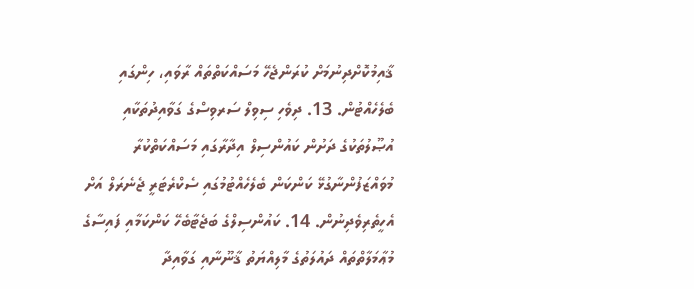ޤާއިމުކޮށްދިނުމަށް ކުރަންޖެހޭ މަސައްކަތްތައް ރާވައި، ހިންގައި ބެލެހެއްޓުން. 13. ދިވެހި ސިވިލް ސަރވިސްގެ ގަވާއިދުތަކާއި އުޞޫލުތަކުގެ ދަށުން ކައުންސިލް އިދާރާގައި މަސައްކަތްކުރާ މުވައްޒަފުންނާގުޅޭ ކަންކަން ބެލެހެއްޓުމުގައި ސެކްރެޓަރީ ޖެނެރަލް އަށް އެހީތެރިވެދިނުން. 14. ކައުންސިލްގެ ބަޖެޓާބެހޭ ކަންކަމާއި ފައިސާގެ މުޢާމަލާތްތައް ދައުލަތުގެ މާލިއްޔަތު ޤާނޫނާއި ގަވާއިދާ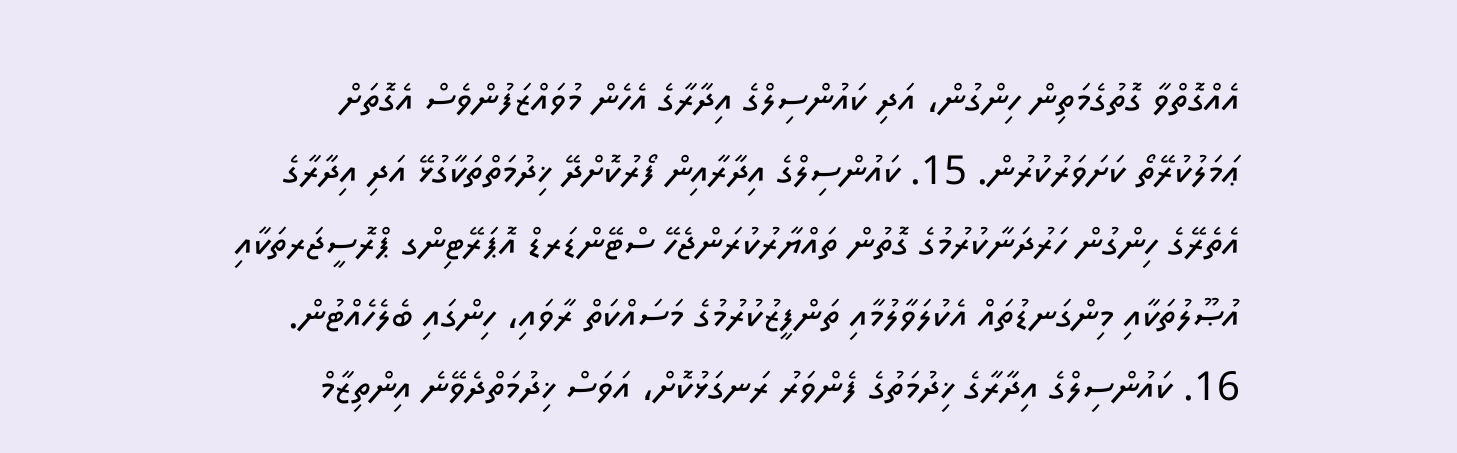އެއްގޮތްވާ ގޮތުގެމަތިން ހިންގުން، އަދި ކައުންސިލްގެ އިދާރާގެ އެހެން މުވައްޒަފުންވެސް އެގޮތަށް ޢަމަލުކުރޭތޯ ކަށަވަރުކުރުން. 15. ކައުންސިލްގެ އިދާރާއިން ފޯރުކޮށްދޭ ޚިދުމަތްތަކާގުޅޭ އަދި އިދާރާގެ އެތެރޭގެ ހިންގުން ހަރުދަނާކުރުމުގެ ގޮތުން ތައްޔާރުކުރަންޖެހޭ ސްޓޭންޑަރޑް އޮޕަރޭޓިންގ ޕްރޮސީޖަރތަކާއި އުޞޫލުތަކާއި މިންގަނޑުތައް އެކުލަވާލުމާއި ތަންފީޒުކުރުމުގެ މަސައްކަތް ރާވައި، ހިންގައި ބެލެހެއްޓުން. 16. ކައުންސިލްގެ އިދާރާގެ ޚިދުމަތުގެ ފެންވަރު ރަނގަޅުކޮށް، އަވަސް ޚިދުމަތްދެވޭނެ އިންތިޒާމް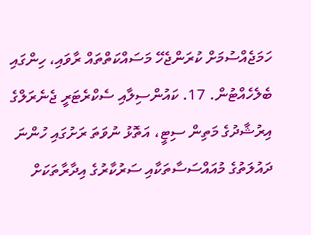ހަމަޖެއްސުމަށް ކުރަންޖެހޭ މަސައްކަތްތައް ރާވައި، ހިންގައި ބެލެހެއްޓުން. 17. ކައުންސިލާއި ސެކްރެޓަރީ ޖެނެރަލްގެ އިރުޝާދުގެ މަތިން ސިޓީ، އަތޮޅު ނުވަތަ ރަށުގައި ހުންނަ ދައުލަތުގެ މުއައްސަސާތަކާއި ސަރުކާރުގެ އިދާރާތަކަށް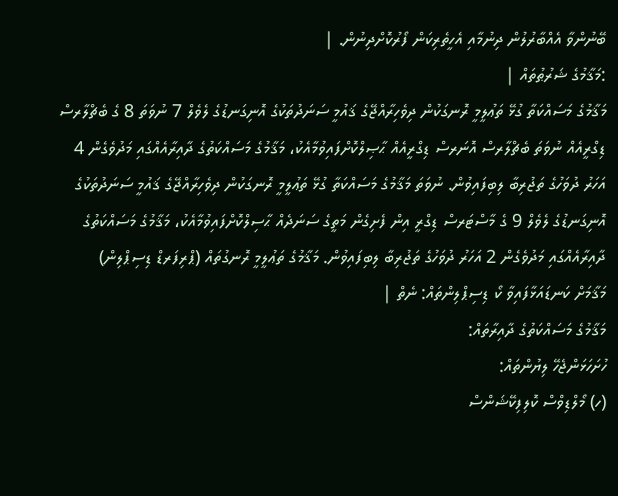ބޭނުންވާ އެއްބާރުލުން ދިނުމާއި އެހީތެރިކަން ފޯރުކޮށްދިނުން. |
:މަޤާމުގެ ޝަރުޠުތައް |
މަޤާމުގެ މަސައްކަތާ ގުޅޭ ތަޢުލީމީ ރޮނގަކުން ދިވެހިރާއްޖޭގެ ޤައުމީ ސަނަދުތަކުގެ އޮނިގަނޑުގެ ލެވެލް 7 ނުވަތަ 8 ގެ ބެޗްލާރސް ޑިގްރީއެއް ނުވަތަ ބެޗްލާރސް އޮނަރސް ޑިގްރީއެއް ޙާޞިލްކޮށްފައިވުމާއެކު، މަޤާމުގެ މަސައްކަތުގެ ދާއިރާއެއްގައި މަދުވެގެން 4 އަހަރު ދުވަހުގެ ތަޖުރިބާ ލިބިފައިވުން. ނުވަތަ މަޤާމުގެ މަސައްކަތާ ގުޅޭ ތަޢުލީމީ ރޮނގަކުން ދިވެހިރާއްޖޭގެ ޤައުމީ ސަނަދުތަކުގެ އޮނިގަނޑުގެ ލެވެލް 9 ގެ މާސްޓަރސް ޑިގްރީ އިން ފެށިގެން މަތީގެ ސަނަދެއް ޙާސިލްކޮށްފައިވުމާއެކު، މަޤާމުގެ މަސައްކަތުގެ ދާއިރާއެއްގައި މަދުވެގެން 2 އަހަރު ދުވަހުގެ ތަޖުރިބާ ލިބިފައިވުން. މަޤާމުގެ ތަޢުލީމީ ރޮނގުތައް (ޕްރިފަރޑް ޑިސިޕްލިން)
މަޤާމަށް ކަނޑައަޅާފައިވާ ކޯ ޑިސިޕްލިންތައް: ނެތް |
މަޤާމުގެ މަސައްކަތުގެ ދާއިރާތައް:
ހުށަހަޅަންޖެހޭ ލިޔުންތައް:
(ހ) މޯލްޑިވްސް ކޮލިފިކޭޝަންސް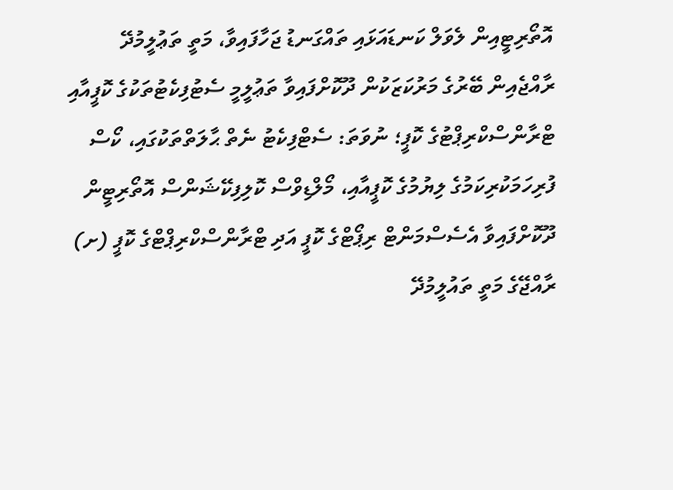އޮތޯރިޓީއިން ލެވަލް ކަނޑައަޅައި ތައްގަނޑު ޖަހާފައިވާ، މަތީ ތަޢުލީމުދޭ ރާއްޖެއިން ބޭރުގެ މަރުކަޒަކުން ދޫކޮށްފައިވާ ތަޢުލީމީ ސެޓުފިކެޓުތަކުގެ ކޮޕީއާއި ޓްރާންސްކްރިޕްޓުގެ ކޮޕީ؛ ނުވަތަ: ސެޓްފިކެޓު ނެތް ޙާލަތްތަކުގައި، ކޯސް ފުރިހަމަކުރިކަމުގެ ލިޔުމުގެ ކޮޕީއާއި، މޯލްޑިވްސް ކޮލިފިކޭޝަންސް އޮތޯރިޓީން ދޫކޮށްފައިވާ އެސެސްމަންޓް ރިޕޯޓްގެ ކޮޕީ އަދި ޓްރާންސްކްރިޕްޓްގެ ކޮޕީ (ށ) ރާއްޖޭގެ މަތީ ތައުލީމުދޭ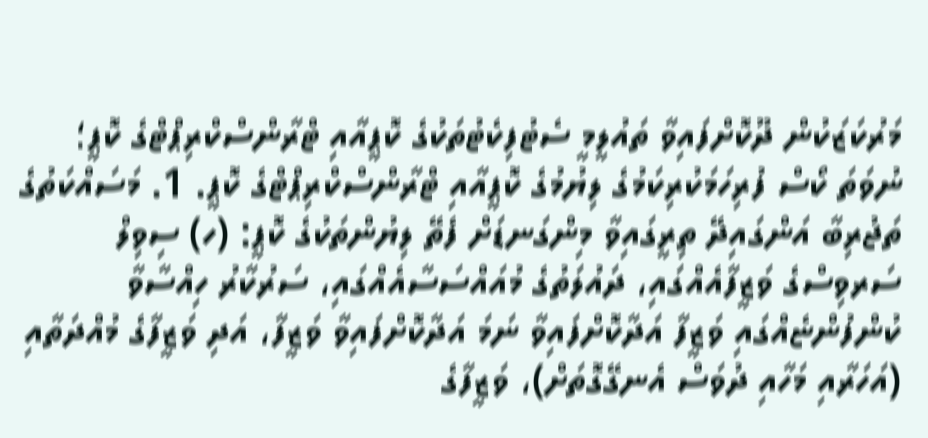މަރުކަޒަކުން ދޫކޮށްފައިވާ ތައުލީމީ ސެޓުފިކެޓުތަކުގެ ކޮޕީއާއި ޓްރާންސްކްރިޕްޓްގެ ކޮޕީ؛ ނުވަތަ ކޯސް ފުރިހަމަކުރިކަމުގެ ލިޔުމުގެ ކޮޕީއާއި ޓްރާންސްކްރިޕްޓްގެ ކޮޕީ. 1. މަސައްކަތުގެ ތަޖުރިބާ އަންގައިދޭ ތިރީގައިވާ މިންގަނޑަށް ފެތޭ ލިޔުންތަކުގެ ކޮޕީ: (ހ) ސިވިލް ސަރވިސްގެ ވަޒީފާއެއްގައި، ދައުލަތުގެ މުއައްސަސާއެއްގައި، ސަރުކާރު ހިއްސާވާ ކުންފުންޏެއްގައި ވަޒީފާ އަދާކޮށްފައިވާ ނަމަ އަދާކޮށްފައިވާ ވަޒީފާ، އަދި ވަޒީފާގެ މުއްދަތާއި (އަހަރާއި މަހާއި ދުވަސް އެނގޭގޮތަށް)، ވަޒީފާގެ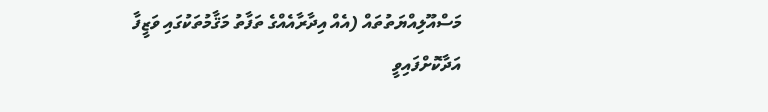މަސްއޫލިއްޔަތުތައް (އެއް އިދާރާއެއްގެ ތަފާތު މަޤާމުތަކުގައި ވަޒީފާ އަދާކޮށްފައިވީ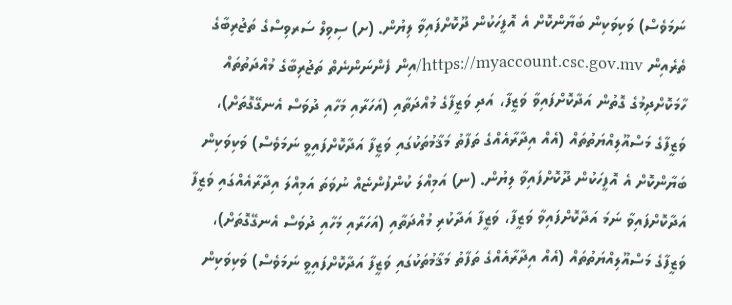ނަމަވެސް) ވަކިވަކިން ބަޔާންކޮށް އެ އޮފީހަކުން ދޫކޮށްފައިވާ ލިޔުން. (ށ) ސިވިލް ސަރވިސްގެ ތަޖުރިބާގެ ތެރެއިން https://myaccount.csc.gov.mv/އިން ފެންނަންނެތް ތަޖުރިބާގެ މުއްދަތުތައް ހާމަކޮށްދިމުގެ ގޮތުން އަދާކޮށްފައިވާ ވަޒީފާ، އަދި ވަޒީފާގެ މުއްދަތާއި (އަހަރާއި މަހާއި ދުވަސް އެނގޭގޮތަށް)، ވަޒީފާގެ މަސްއޫލިއްޔަތުތައް (އެއް އިދާރާއެއްގެ ތަފާތު މަޤާމުތަކުގައި ވަޒީފާ އަދާކޮށްފައިވީ ނަމަވެސް) ވަކިވަކިން ބަޔާންކޮށް އެ އޮފީހަކުން ދޫކޮށްފައިވާ ލިޔުން. (ނ) އަމިއްލަ ކުންފުންޏެއް ނުވަތަ އަމިއްލަ އިދާރާއެއްގައި ވަޒީފާ އަދާކޮށްފައިވާ ނަމަ އަދާކޮށްފައިވާ ވަޒީފާ، ވަޒީފާ އަދާކުރި މުއްދަތާއި (އަހަރާއި މަހާއި ދުވަސް އެނގޭގޮތަށް)، ވަޒީފާގެ މަސްއޫލިއްޔަތުތައް (އެއް އިދާރާއެއްގެ ތަފާތު މަޤާމުތަކުގައި ވަޒީފާ އަދާކޮށްފައިވީ ނަމަވެސް) ވަކިވަކިން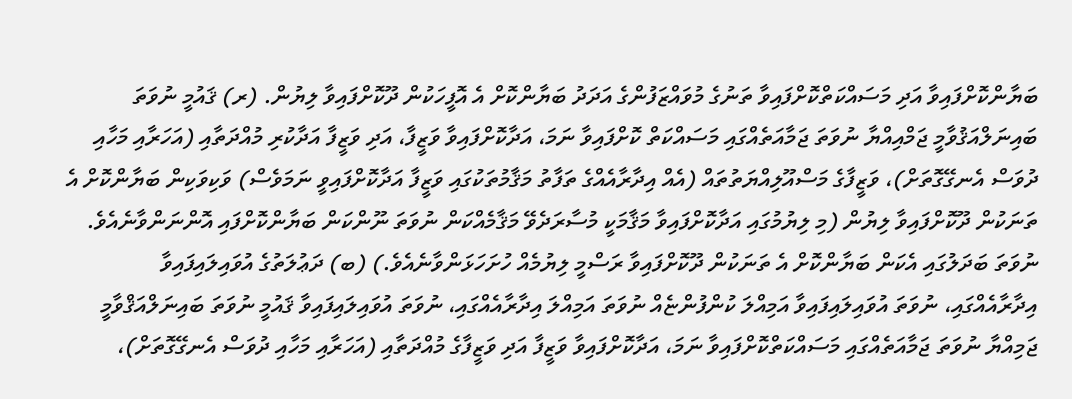ބަޔާންކޮށްފައިވާ އަދި މަސައްކަތްކޮށްފައިވާ ތަނުގެ މުވައްޒަފުންގެ އަދަދު ބަޔާންކޮށް އެ އޮފީހަކުން ދޫކޮށްފައިވާ ލިޔުން. (ރ) ޤައުމީ ނުވަތަ ބައިނަލްއަޤުވާމީ ޖަމްއިއްޔާ ނުވަތަ ޖަމާއަތެއްގައި މަސައްކަތް ކޮށްފައިވާ ނަމަ، އަދާކޮށްފައިވާ ވަޒީފާ، އަދި ވަޒީފާ އަދާކުރި މުއްދަތާއި (އަހަރާއި މަހާއި ދުވަސް އެނގޭގޮތަށް)، ވަޒީފާގެ މަސްއޫލިއްޔަތުތައް (އެއް އިދާރާއެއްގެ ތަފާތު މަޤާމުތަކުގައި ވަޒީފާ އަދާކޮށްފައިވީ ނަމަވެސް) ވަކިވަކިން ބަޔާންކޮށް އެ ތަނަކުން ދޫކޮށްފައިވާ ލިޔުން (މި ލިޔުމުގައި އަދާކޮށްފައިވާ މަޤާމަކީ މުސާރަދެވޭ މަޤާމެއްކަން ނުވަތަ ނޫންކަން ބަޔާންކޮށްފައި އޮންނަންވާނެއެވެ. ނުވަތަ ބަދަލުގައި އެކަން ބަޔާންކޮށް އެ ތަނަކުން ދޫކޮށްފައިވާ ރަސްމީ ލިޔުމެއް ހުށަހަޅަންވާނެއެވެ.) (ބ) ދަޢުލަތުގެ އުވައިލައިފައިވާ އިދާރާއެއްގައި، ނުވަތަ އުވައިލައިފައިވާ އަމިއްލަ ކުންފުންޏެއް ނުވަތަ އަމިއްލަ އިދާރާއެއްގައި، ނުވަތަ އުވައިލައިފައިވާ ޤައުމީ ނުވަތަ ބައިނަލްއަޤްވާމީ ޖަމިއްޔާ ނުވަތަ ޖަމާއަތެއްގައި މަސައްކަތްކޮށްފައިވާ ނަމަ، އަދާކޮށްފައިވާ ވަޒީފާ އަދި ވަޒީފާގެ މުއްދަތާއި (އަހަރާއި މަހާއި ދުވަސް އެނގޭގޮތަށް)،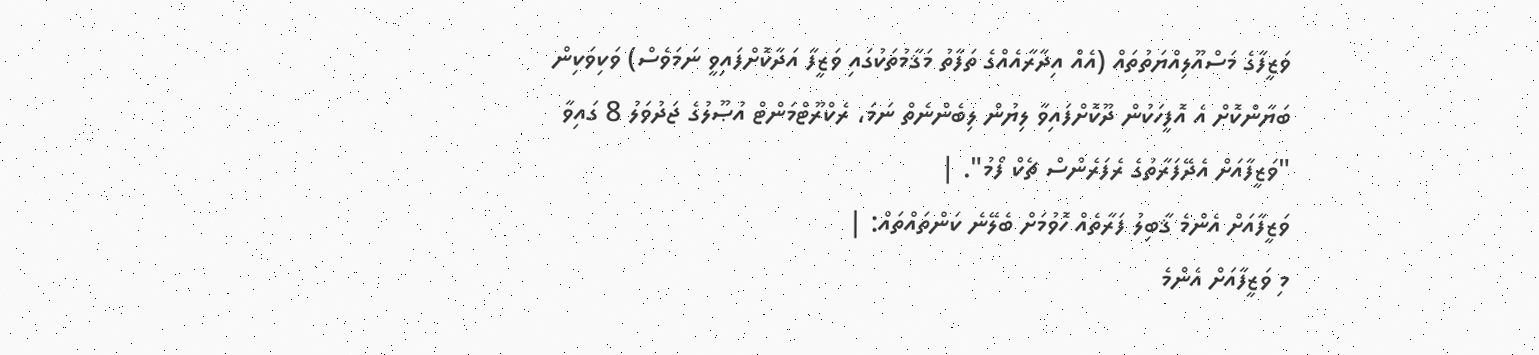ވަޒީފާގެ މަސްއޫލިއްޔަތުތައް (އެއް އިދާރާއެއްގެ ތަފާތު މަޤާމުތަކުގައި ވަޒީފާ އަދާކޮށްފައިވީ ނަމަވެސް) ވަކިވަކިން ބަޔާންކޮށް އެ އޮފީހަކުން ދޫކޮށްފައިވާ ލިޔުން ލިބެންނެތް ނަމަ، ރެކްރޫޓްމަންޓް އުޞޫލުގެ ޖަދުވަލު 8 ގައިވާ "ވަޒީފާއަށް އެދޭފަރާތުގެ ރެފަރެންސް ޗެކް ފޯމު". |
ވަޒީފާއަށް އެންމެ ޤާބިލު ފަރާތެއް ހޮވުމަށް ބެލޭނެ ކަންތައްތައް: |
މި ވަޒީފާއަށް އެންމެ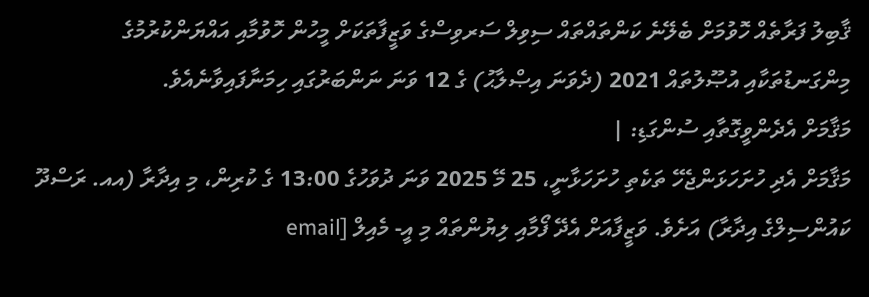ޤާބިލު ފަރާތެއް ހޮވުމަށް ބެލޭނެ ކަންތައްތައް ސިވިލް ސަރވިސްގެ ވަޒީފާތަކަށް މީހުން ހޮވުމާއި އައްޔަންކުރުމުގެ މިންގަނޑުތަކާއި އުޞޫލުތައް 2021 (ދެވަނަ އިޞްލާޙު) ގެ 12 ވަނަ ނަންބަރުގައި ހިމަނާފައިވާނެއެވެ.
މަޤާމަށް އެދެންވީގޮތާއި ސުންގަޑި: |
މަޤާމަށް އެދި ހުށަހަޅަންޖެހޭ ތަކެތި ހުށަހަޅާނީ، 25 މޭ 2025 ވަނަ ދުވަހުގެ 13:00 ގެ ކުރިން، މި އިދާރާ (އއ. ރަސްދޫ ކައުންސިލްގެ އިދާރާ) އަށެވެ. ވަޒީފާއަށް އެދޭ ފޯމާއި ލިޔުންތައް މި އީ- މެއިލް [email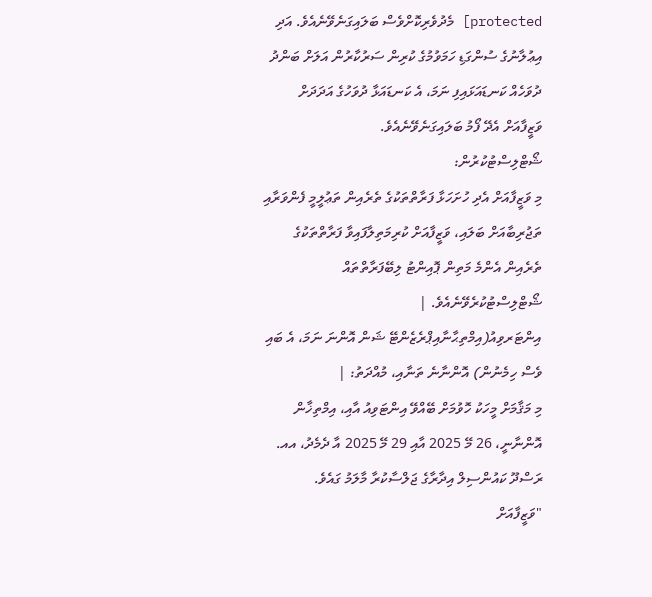protected] މެދުވެރިކޮށްވެސް ބަލައިގަނެވޭނެއެވެ. އަދި އިޢުލާނުގެ ސުންގަޑި ހަމަވުމުގެ ކުރިން ސަރުކާރުން އަލަށް ބަންދު ދުވަހެއް ކަނޑައަޅައިފި ނަމަ، އެ ކަނޑައަޅާ ދުވަހުގެ އަދަދަށް ވަޒީފާއަށް އެދޭ ފޯމު ބަލައިގަނެވޭނެއެވެ.
ޝޯޓްލިސްޓުކުރުން:
މި ވަޒީފާއަށް އެދި ހުށަހަޅާ ފަރާތްތަކުގެ ތެރެއިން ތަޢުލީމީ ފެންވަރާއި ތަޖުރިބާއަށް ބަލައި، ވަޒީފާއަށް ކުރިމަތިލާފައިވާ ފަރާތްތަކުގެ ތެރެއިން އެންމެ މަތިން ޕޮއިންޓު ލިބޭފަރާތްތައް ޝޯޓްލިސްޓުކުރެވޭނެއެވެ. |
އިންޓަރވިއު(އިމްތިޙާނާއިޕްރެޒެންޓޭ ޝަން އޮންނަ ނަމަ، އެ ބައި ވެސް ހިމެނުން) އޮންނާނެ ތަނާއި، މުއްދަތު: |
މި މަޤާމަށް މީހަކު ހޮވުމަށް ބޭއްވޭ އިންޓަވިއު އާއި، އިމްތިޚާން އޮންނާނީ، 26 މޭ 2025 އާއި 29 މޭ 2025 އާ ދެމެދު، އއ. ރަސްދޫ ކައުންސިލް އިދާރާގެ ޖަލްސާކުރާ މާލަމު ގައެވެ.
"ވަޒީފާއަށް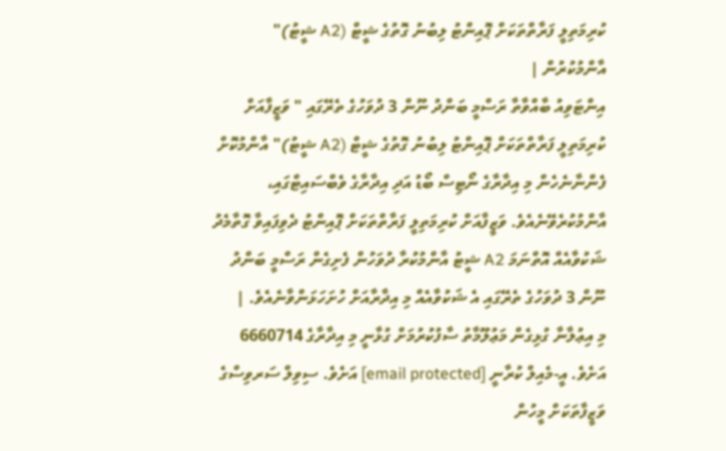ކުރިމަތިލީ ފަރާތްތަކަށް ޕޮއިންޓު ލިބުނު ގޮތުގެ ޝީޓް (A2 ޝީޓު)" އާންމުކުރުން |
އިންޓަވިއު ބާއްވާތާ ރަސްމީ ބަންދު ނޫން 3 ދުވަހުގެ ތެރޭގައި " ވަޒީފާއަށް ކުރިމަތިލީ ފަރާތްތަކަށް ޕޮއިންޓު ލިބުނު ގޮތުގެ ޝީޓް (A2 ޝީޓު)" އާންމުކޮށް ފެންނާނެހެން މި އިދާރާގެ ނޯޓިސް ބޯޑު އަދި އިދާރާގެ ވެބްސައިޓްގައި، އާންމުކުރެވޭނެއެވެ. ވަޒީފާއަށް ކުރިމަތިލީ ފަރާތްތަކަށް ޕޮއިންޓު ދެވިފައިވާ ގޮތާމެދު ޝަކުވާއެއް އޮތްނަމަ A2 ޝީޓު އާންމުކުރާ ދުވަހުން ފެށިގެން ރަސްމީ ބަންދު ނޫން 3 ދުވަހުގެ ތެރޭގައި އެ ޝަކުވާއެއް މި އިދާރާއަށް ހުށަހަޅަންވާނެއެވެ. |
މި އިޢުލާނާ ގުޅިގެން މަޢުލޫމާތު ސާފުކުރުމަށް ގުޅާނީ މި އިދާރާގެ 6660714 އަށެވެ. އީ-މެއިލް ކުރާނީ [email protected] އަށެވެ. ސިވިލް ސަރވިސްގެ ވަޒީފާތަކަށް މީހުން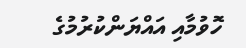ހޮވުމާއި އައްޔަންކުރުމުގެ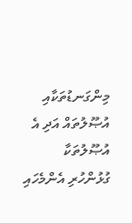މިންގަނޑުތަކާއި އުޞޫލުތައް އަދި އެ އުޞޫލުތަކާ ގުޅުންހުރި އެންމެހައި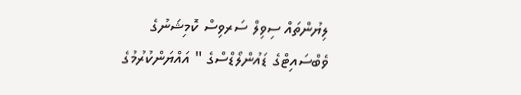ލިޔުންތައް ސިވިލް ސަރވިސް ކޮމިޝަނުގެ ވެބްސައިޓްގެ ޑައުންލޯޑްސްގެ " އައްޔަންކުރުމުގެ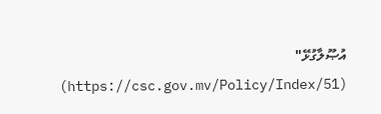އުޞޫލާގުޅޭ" (https://csc.gov.mv/Policy/Index/51)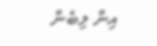އިން ލިބެން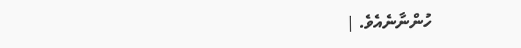ހުންނާނެއެވެ. |